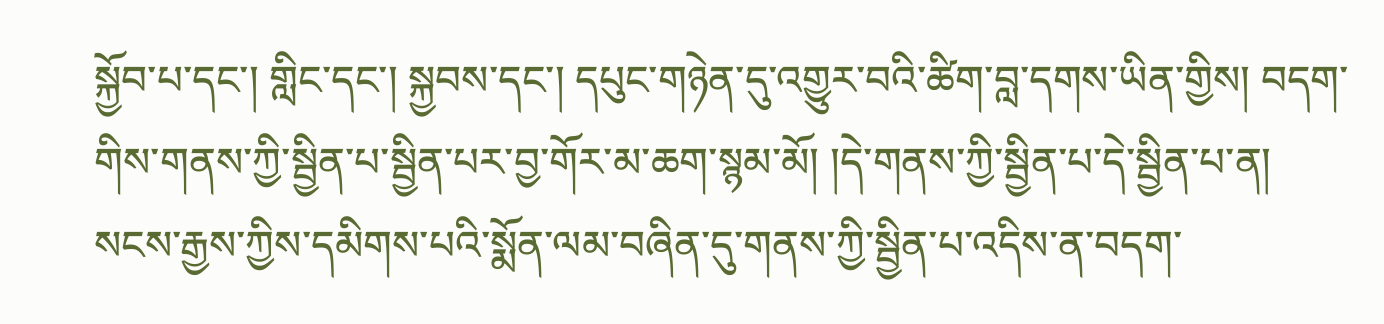སྐྱོབ་པ་དང་། གླིང་དང་། སྐྱབས་དང་། དཔུང་གཉེན་དུ་འགྱུར་བའི་ཚིག་བླ་དགས་ཡིན་གྱིས། བདག་གིས་གནས་ཀྱི་སྦྱིན་པ་སྦྱིན་པར་བྱ་གོར་མ་ཆག་སྙམ་མོ། །དེ་གནས་ཀྱི་སྦྱིན་པ་དེ་སྦྱིན་པ་ན། སངས་རྒྱས་ཀྱིས་དམིགས་པའི་སྨོན་ལམ་བཞིན་དུ་གནས་ཀྱི་སྦྱིན་པ་འདིས་ན་བདག་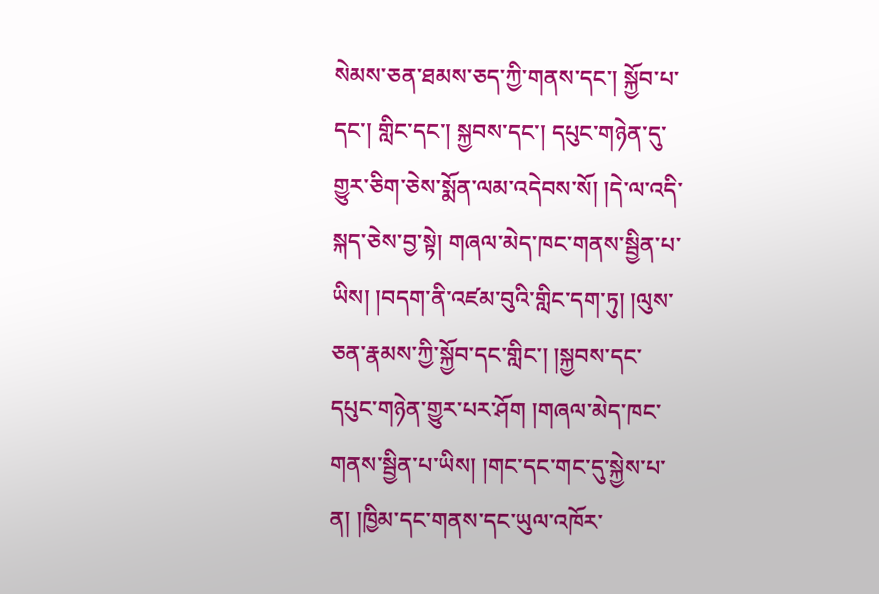སེམས་ཅན་ཐམས་ཅད་ཀྱི་གནས་དང་། སྐྱོབ་པ་དང་། གླིང་དང་། སྐྱབས་དང་། དཔུང་གཉེན་དུ་གྱུར་ཅིག་ཅེས་སྨོན་ལམ་འདེབས་སོ། །དེ་ལ་འདི་སྐད་ཅེས་བྱ་སྟེ། གཞལ་མེད་ཁང་གནས་སྦྱིན་པ་ཡིས། །བདག་ནི་འཛམ་བུའི་གླིང་དག་ཏུ། །ལུས་ཅན་རྣམས་ཀྱི་སྐྱོབ་དང་གླིང་། །སྐྱབས་དང་དཔུང་གཉེན་གྱུར་པར་ཤོག །གཞལ་མེད་ཁང་གནས་སྦྱིན་པ་ཡིས། །གང་དང་གང་དུ་སྐྱེས་པ་ན། །ཁྱིམ་དང་གནས་དང་ཡུལ་འཁོར་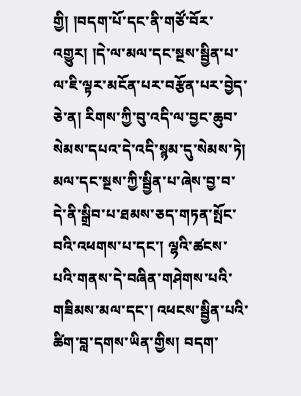གྱི། །བདག་པོ་དང་ནི་གཙོ་བོར་འགྱུར། །དེ་ལ་མལ་དང་སྔས་སྦྱིན་པ་ལ་ཇི་ལྟར་མངོན་པར་བརྩོན་པར་བྱེད་ཅེ་ན། རིགས་ཀྱི་བུ་འདི་ལ་བྱང་ཆུབ་སེམས་དཔའ་དེ་འདི་སྙམ་དུ་སེམས་ཏེ། མལ་དང་སྔས་ཀྱི་སྦྱིན་པ་ཞེས་བྱ་བ་དེ་ནི་སྒྲིབ་པ་ཐམས་ཅད་གཏན་སྤོང་བའི་འཕགས་པ་དང་། ལྷའི་ཚངས་པའི་གནས་དེ་བཞིན་གཤེགས་པའི་གཟིམས་མལ་དང་། འཕངས་སྦྱིན་པའི་ཚིག་བླ་དགས་ཡིན་གྱིས། བདག་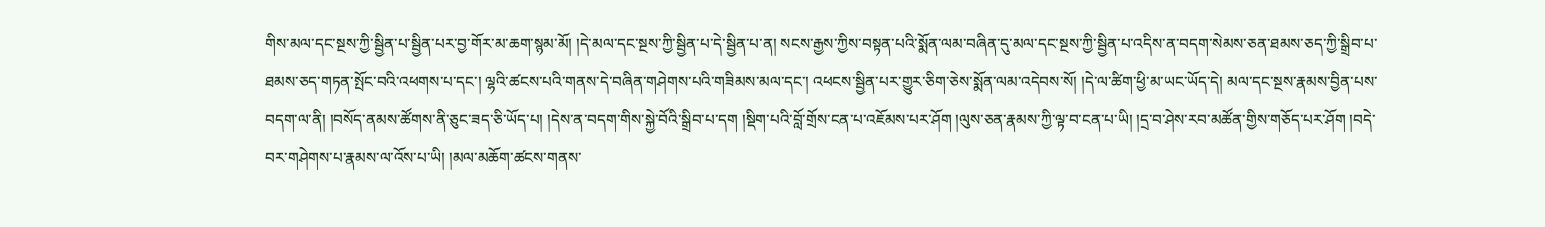གིས་མལ་དང་སྔས་ཀྱི་སྦྱིན་པ་སྦྱིན་པར་བྱ་གོར་མ་ཆག་སྙམ་མོ། །དེ་མལ་དང་སྔས་ཀྱི་སྦྱིན་པ་དེ་སྦྱིན་པ་ན། སངས་རྒྱས་ཀྱིས་བསྟན་པའི་སྨོན་ལམ་བཞིན་དུ་མལ་དང་སྔས་ཀྱི་སྦྱིན་པ་འདིས་ན་བདག་སེམས་ཅན་ཐམས་ཅད་ཀྱི་སྒྲིབ་པ་ཐམས་ཅད་གཏན་སྤོང་བའི་འཕགས་པ་དང་། ལྷའི་ཚངས་པའི་གནས་དེ་བཞིན་གཤེགས་པའི་གཟིམས་མལ་དང་། འཕངས་སྦྱིན་པར་གྱུར་ཅིག་ཅེས་སྨོན་ལམ་འདེབས་སོ། །དེ་ལ་ཚིག་ཕྱི་མ་ཡང་ཡོད་དེ། མལ་དང་སྔས་རྣམས་བྱིན་པས་བདག་ལ་ནི། །བསོད་ནམས་ཚོགས་ནི་ཅུང་ཟད་ཅི་ཡོད་པ། །དེས་ན་བདག་གིས་སྐྱེ་བོའི་སྒྲིབ་པ་དག །སྡིག་པའི་བློ་གྲོས་ངན་པ་འཇོམས་པར་ཤོག །ལུས་ཅན་རྣམས་ཀྱི་ལྟ་བ་ངན་པ་ཡི། །དྲ་བ་ཤེས་རབ་མཚོན་གྱིས་གཅོད་པར་ཤོག །བདེ་བར་གཤེགས་པ་རྣམས་ལ་འོས་པ་ཡི། །མལ་མཆོག་ཚངས་གནས་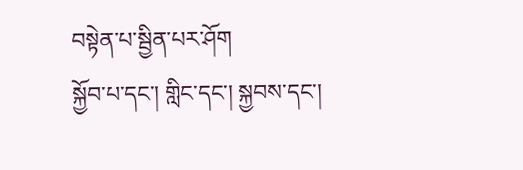བསྟེན་པ་སྦྱིན་པར་ཤོག
སྐྱོབ་པ་དང་། གླིང་དང་། སྐྱབས་དང་།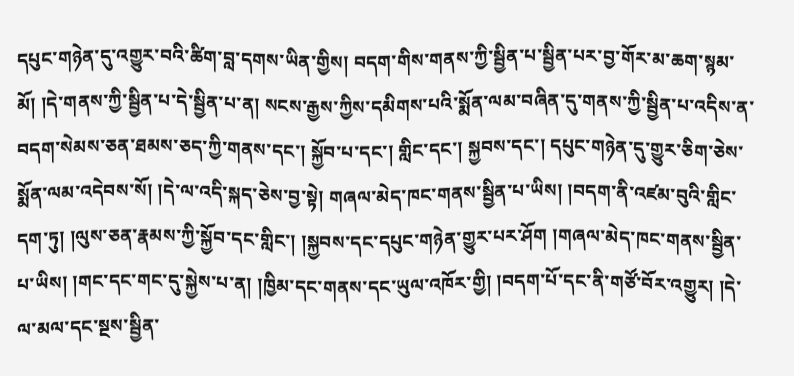དཔུང་གཉེན་དུ་འགྱུར་བའི་ཚིག་བླ་དགས་ཡིན་གྱིས། བདག་གིས་གནས་ཀྱི་སྦྱིན་པ་སྦྱིན་པར་བྱ་གོར་མ་ཆག་སྙམ་མོ། །དེ་གནས་ཀྱི་སྦྱིན་པ་དེ་སྦྱིན་པ་ན། སངས་རྒྱས་ཀྱིས་དམིགས་པའི་སྨོན་ལམ་བཞིན་དུ་གནས་ཀྱི་སྦྱིན་པ་འདིས་ན་བདག་སེམས་ཅན་ཐམས་ཅད་ཀྱི་གནས་དང་། སྐྱོབ་པ་དང་། གླིང་དང་། སྐྱབས་དང་། དཔུང་གཉེན་དུ་གྱུར་ཅིག་ཅེས་སྨོན་ལམ་འདེབས་སོ། །དེ་ལ་འདི་སྐད་ཅེས་བྱ་སྟེ། གཞལ་མེད་ཁང་གནས་སྦྱིན་པ་ཡིས། །བདག་ནི་འཛམ་བུའི་གླིང་དག་ཏུ། །ལུས་ཅན་རྣམས་ཀྱི་སྐྱོབ་དང་གླིང་། །སྐྱབས་དང་དཔུང་གཉེན་གྱུར་པར་ཤོག །གཞལ་མེད་ཁང་གནས་སྦྱིན་པ་ཡིས། །གང་དང་གང་དུ་སྐྱེས་པ་ན། །ཁྱིམ་དང་གནས་དང་ཡུལ་འཁོར་གྱི། །བདག་པོ་དང་ནི་གཙོ་བོར་འགྱུར། །དེ་ལ་མལ་དང་སྔས་སྦྱིན་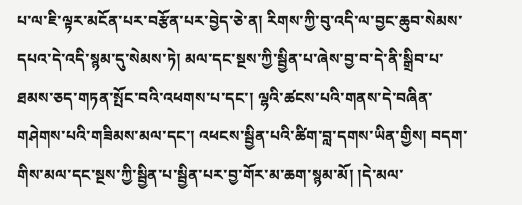པ་ལ་ཇི་ལྟར་མངོན་པར་བརྩོན་པར་བྱེད་ཅེ་ན། རིགས་ཀྱི་བུ་འདི་ལ་བྱང་ཆུབ་སེམས་དཔའ་དེ་འདི་སྙམ་དུ་སེམས་ཏེ། མལ་དང་སྔས་ཀྱི་སྦྱིན་པ་ཞེས་བྱ་བ་དེ་ནི་སྒྲིབ་པ་ཐམས་ཅད་གཏན་སྤོང་བའི་འཕགས་པ་དང་། ལྷའི་ཚངས་པའི་གནས་དེ་བཞིན་གཤེགས་པའི་གཟིམས་མལ་དང་། འཕངས་སྦྱིན་པའི་ཚིག་བླ་དགས་ཡིན་གྱིས། བདག་གིས་མལ་དང་སྔས་ཀྱི་སྦྱིན་པ་སྦྱིན་པར་བྱ་གོར་མ་ཆག་སྙམ་མོ། །དེ་མལ་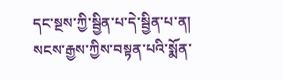དང་སྔས་ཀྱི་སྦྱིན་པ་དེ་སྦྱིན་པ་ན། སངས་རྒྱས་ཀྱིས་བསྟན་པའི་སྨོན་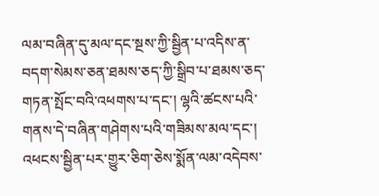ལམ་བཞིན་དུ་མལ་དང་སྔས་ཀྱི་སྦྱིན་པ་འདིས་ན་བདག་སེམས་ཅན་ཐམས་ཅད་ཀྱི་སྒྲིབ་པ་ཐམས་ཅད་གཏན་སྤོང་བའི་འཕགས་པ་དང་། ལྷའི་ཚངས་པའི་གནས་དེ་བཞིན་གཤེགས་པའི་གཟིམས་མལ་དང་། འཕངས་སྦྱིན་པར་གྱུར་ཅིག་ཅེས་སྨོན་ལམ་འདེབས་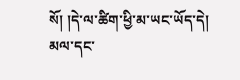སོ། །དེ་ལ་ཚིག་ཕྱི་མ་ཡང་ཡོད་དེ། མལ་དང་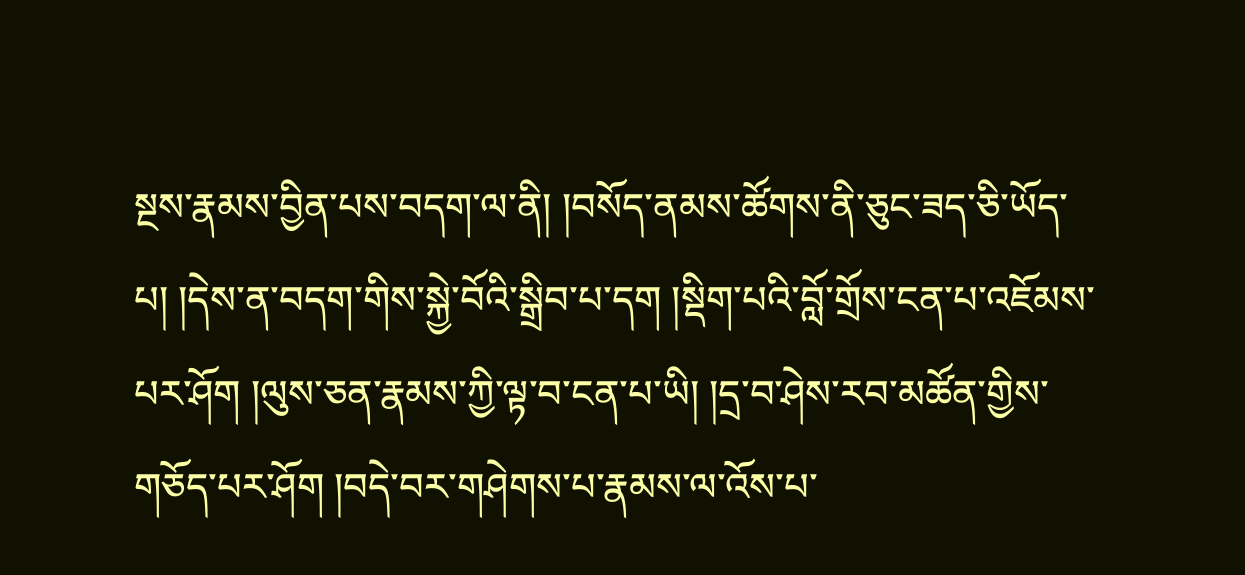སྔས་རྣམས་བྱིན་པས་བདག་ལ་ནི། །བསོད་ནམས་ཚོགས་ནི་ཅུང་ཟད་ཅི་ཡོད་པ། །དེས་ན་བདག་གིས་སྐྱེ་བོའི་སྒྲིབ་པ་དག །སྡིག་པའི་བློ་གྲོས་ངན་པ་འཇོམས་པར་ཤོག །ལུས་ཅན་རྣམས་ཀྱི་ལྟ་བ་ངན་པ་ཡི། །དྲ་བ་ཤེས་རབ་མཚོན་གྱིས་གཅོད་པར་ཤོག །བདེ་བར་གཤེགས་པ་རྣམས་ལ་འོས་པ་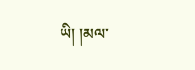ཡི། །མལ་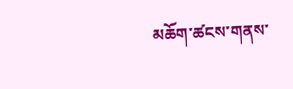མཆོག་ཚངས་གནས་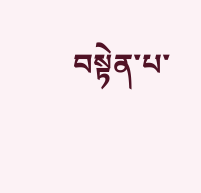བསྟེན་པ་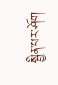སྦྱིན་པར་ཤོག